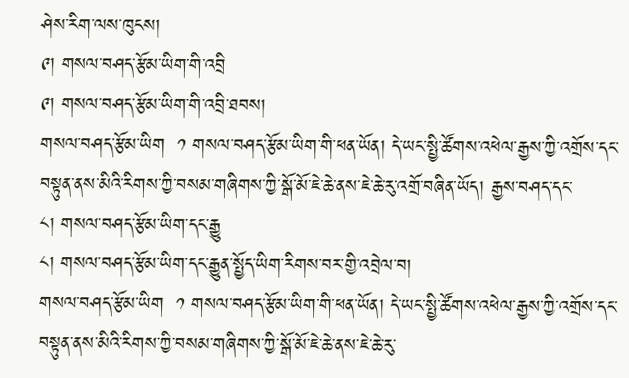ཤེས་རིག་ལས་ཁུངས།
༩། གསལ་བཤད་རྩོམ་ཡིག་གི་འབྲི
༩། གསལ་བཤད་རྩོམ་ཡིག་གི་འབྲི་ཐབས།
གསལ་བཤད་རྩོམ་ཡིག  ༡ གསལ་བཤད་རྩོམ་ཡིག་གི་ཕན་ཡོན། དེ་ཡང་སྤྱི་ཚོགས་འཕེལ་རྒྱས་ཀྱི་འགྲོས་དང་བསྟུན་ནས་མིའི་རིགས་ཀྱི་བསམ་གཞིགས་ཀྱི་སྒོ་མོ་ཇེ་ཆེ་ནས་ཇེ་ཆེ་རུ་འགྲོ་བཞིན་ཡོད། རྒྱས་བཤད་དང་
༨། གསལ་བཤད་རྩོམ་ཡིག་དང་རྒྱུ
༨། གསལ་བཤད་རྩོམ་ཡིག་དང་རྒྱུན་སྤྱོད་ཡིག་རིགས་བར་གྱི་འབྲེལ་བ།
གསལ་བཤད་རྩོམ་ཡིག  ༡ གསལ་བཤད་རྩོམ་ཡིག་གི་ཕན་ཡོན། དེ་ཡང་སྤྱི་ཚོགས་འཕེལ་རྒྱས་ཀྱི་འགྲོས་དང་བསྟུན་ནས་མིའི་རིགས་ཀྱི་བསམ་གཞིགས་ཀྱི་སྒོ་མོ་ཇེ་ཆེ་ནས་ཇེ་ཆེ་རུ་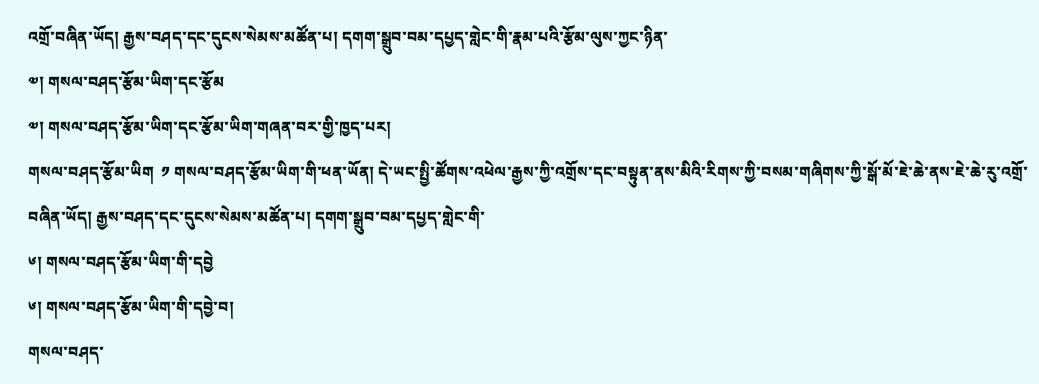འགྲོ་བཞིན་ཡོད། རྒྱས་བཤད་དང་དུངས་སེམས་མཚོན་པ། དགག་སྒྲུབ་བམ་དཔྱད་གླེང་གི་རྣམ་པའི་རྩོམ་ལུས་ཀྱང་ཉིན་
༧། གསལ་བཤད་རྩོམ་ཡིག་དང་རྩོམ
༧། གསལ་བཤད་རྩོམ་ཡིག་དང་རྩོམ་ཡིག་གཞན་བར་གྱི་ཁྱད་པར།
གསལ་བཤད་རྩོམ་ཡིག  ༡ གསལ་བཤད་རྩོམ་ཡིག་གི་ཕན་ཡོན། དེ་ཡང་སྤྱི་ཚོགས་འཕེལ་རྒྱས་ཀྱི་འགྲོས་དང་བསྟུན་ནས་མིའི་རིགས་ཀྱི་བསམ་གཞིགས་ཀྱི་སྒོ་མོ་ཇེ་ཆེ་ནས་ཇེ་ཆེ་རུ་འགྲོ་བཞིན་ཡོད། རྒྱས་བཤད་དང་དུངས་སེམས་མཚོན་པ། དགག་སྒྲུབ་བམ་དཔྱད་གླེང་གི་
༦། གསལ་བཤད་རྩོམ་ཡིག་གི་དབྱེ
༦། གསལ་བཤད་རྩོམ་ཡིག་གི་དབྱེ་བ།
གསལ་བཤད་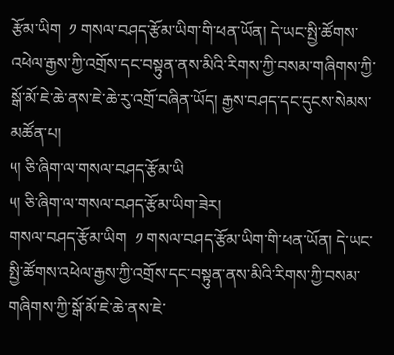རྩོམ་ཡིག  ༡ གསལ་བཤད་རྩོམ་ཡིག་གི་ཕན་ཡོན། དེ་ཡང་སྤྱི་ཚོགས་འཕེལ་རྒྱས་ཀྱི་འགྲོས་དང་བསྟུན་ནས་མིའི་རིགས་ཀྱི་བསམ་གཞིགས་ཀྱི་སྒོ་མོ་ཇེ་ཆེ་ནས་ཇེ་ཆེ་རུ་འགྲོ་བཞིན་ཡོད། རྒྱས་བཤད་དང་དུངས་སེམས་མཚོན་པ།
༥། ཅི་ཞིག་ལ་གསལ་བཤད་རྩོམ་ཡི
༥། ཅི་ཞིག་ལ་གསལ་བཤད་རྩོམ་ཡིག་ཟེར།
གསལ་བཤད་རྩོམ་ཡིག  ༡ གསལ་བཤད་རྩོམ་ཡིག་གི་ཕན་ཡོན། དེ་ཡང་སྤྱི་ཚོགས་འཕེལ་རྒྱས་ཀྱི་འགྲོས་དང་བསྟུན་ནས་མིའི་རིགས་ཀྱི་བསམ་གཞིགས་ཀྱི་སྒོ་མོ་ཇེ་ཆེ་ནས་ཇེ་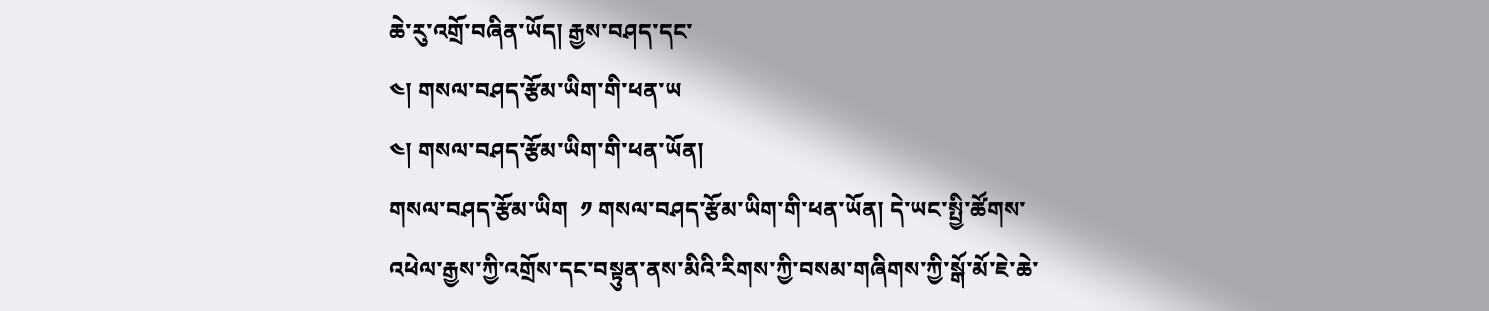ཆེ་རུ་འགྲོ་བཞིན་ཡོད། རྒྱས་བཤད་དང་
༤། གསལ་བཤད་རྩོམ་ཡིག་གི་ཕན་ཡ
༤། གསལ་བཤད་རྩོམ་ཡིག་གི་ཕན་ཡོན།
གསལ་བཤད་རྩོམ་ཡིག  ༡ གསལ་བཤད་རྩོམ་ཡིག་གི་ཕན་ཡོན། དེ་ཡང་སྤྱི་ཚོགས་འཕེལ་རྒྱས་ཀྱི་འགྲོས་དང་བསྟུན་ནས་མིའི་རིགས་ཀྱི་བསམ་གཞིགས་ཀྱི་སྒོ་མོ་ཇེ་ཆེ་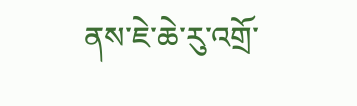ནས་ཇེ་ཆེ་རུ་འགྲོ་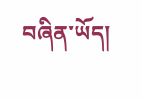བཞིན་ཡོད།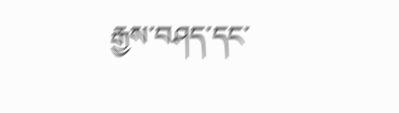རྒྱས་བཤད་དང་